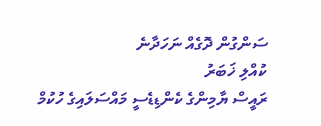ސަންގުން ދޮގެއް ނަހަދާނެ
ކުއްލި ޚަބަރު
ރައީސް ޔާމިންގެ ކެންޑިޑެސީ މައްސަލައިގެ ހުކުމް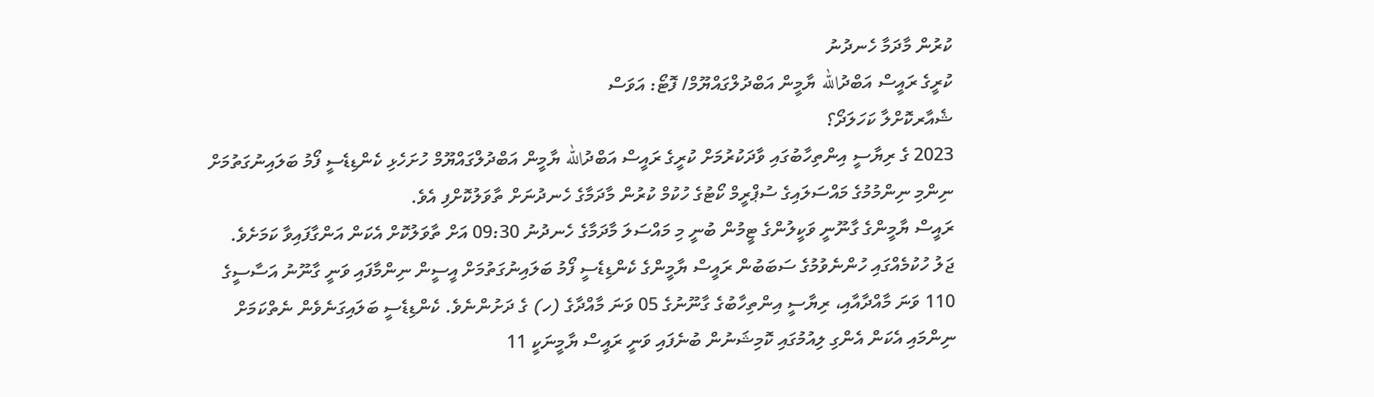ކުރުން މާދަމާ ހެނދުނު
ކުރީގެ ރައީސް އަބްދުالله ޔާމީން އަބްދުލްގައްޔޫމް/ ފޮޓޯ: އަވަސް
ޝެއާރކޮށްލާ ކަހަލަދޯ؟
2023 ގެ ރިޔާސީ އިންތިހާބުގައި ވާދަކުރުމަށް ކުރީގެ ރައީސް އަބްދުالله ޔާމީން އަބްދުލްގައްޔޫމް ހުށަހެޅި ކެންޑިޑެސީ ފޯމު ބަލައިނުގަތުމަށް ނިންމި ނިންމުމުގެ މައްސަލައިގެ ސުޕްރީމް ކޯޓުގެ ހުކުމް ކުރުން މާދަމާގެ ހެނދުނަށް ތާވަލުކޮށްފި އެވެ.
ރައީސް ޔާމީންގެ ގާނޫނީ ވަކީލުންގެ ޓީމުން ބުނީ މި މައްސަލަ މާދަމާގެ ހެނދުނު 09:30 އަށް ތާވަލުކޮށް އެކަން އަންގާފައިވާ ކަމަށެވެ.
ޖަލު ހުކުމެއްގައި ހުންނެވުމުގެ ސަބަބުން ރައީސް ޔާމީންގެ ކެންޑިޑެސީ ފޯމު ބަލައިނުގަތުމަށް އީސީން ނިންމާފައި ވަނީ ގާނޫނު އަސާސީގެ 110 ވަނަ މާއްދާއާއި، ރިޔާސީ އިންތިހާބުގެ ގާނޫނުގެ 05 ވަނަ މާއްދާގެ (ހ) ގެ ދަށުންނެވެ. ކެންޑިޑެސީ ބަލައިގަނެވެން ނެތްކަމަށް ނިންމައި އެކަން އެންގި ލިއުމުގައި ކޮމިޝަނުން ބުނެފައި ވަނީ ރައީސް ޔާމީނަކީ 11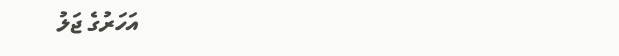އަހަރުގެ ޖަލު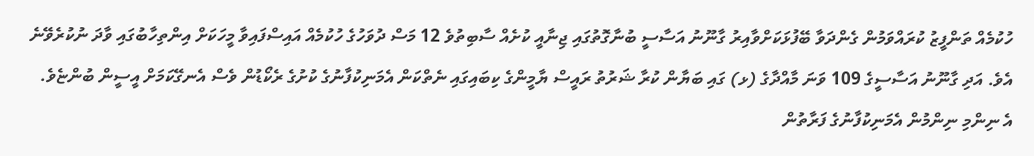ހުކުމެއް ތަންފީޒު ކުރައްވަމުން ގެންދަވާ ބޭފުޅަކަށްވާއިރު ގާނޫނު އަސާސީ ބުނާގޮތުގައި ޖިނާއީ ކުށެއް ސާބިތުވެ 12 މަސް ދުވަހުގެ ހުކުމެއް އައިސްފައިވާ މީހަކަށް އިންތިހާބުގައި ވާދަ ނުކުރެވޭނެ އެވެ. އަދި ގާނޫނު އަސާސީގެ 109 ވަނަ މާއްދާގެ (ޅ) ގައި ބަޔާން ކުރާ ޝަރުތު ރައީސް ޔާމީންގެ ކިބައިގައި ނެތްކަން އެމަނިކުފާނުގެ ކުށުގެ ރެކޯޑުން ވެސް އެނގޭކަމަށް އީސީން ބުންޏެވެ.
އެ ނިންމި ނިންމުން އެމަނިކުފާނުގެ ފަރާތުން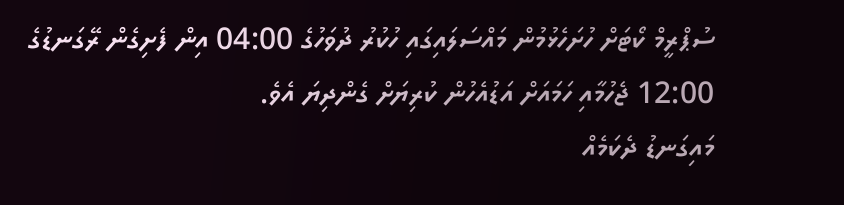ސުޕްރީމް ކޯޓަށް ހުށަހެޅުމުން މައްސަލައިގައި ހުކުރު ދުވަހުގެ 04:00 އިން ފެށިގެން ރޭގަނޑުގެ 12:00 ޖެހުމާއި ހަމައަށް އަޑުއެހުން ކުރިޔަށް ގެންދިޔަ އެވެ.
މައިގަނޑު ދެކަމެއް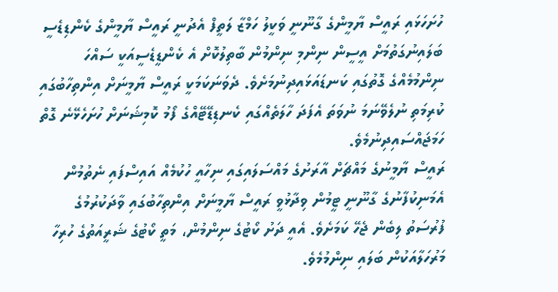ހުށަހަޅައި ރައީސް ޔާމީންގެ ގާނޫނީ ވަކީލު ހަމްޒާ ލަތީފް އެދުނީ ރައީސް ޔާމީންގެ ކެންޑިޑެސީ ބަލައިނުގަތުމަށް އީސީން ނިންމި ނިންމުން ބާތިލުކޮށް އެ ކެންޑީޑެސީއަކީ ސައްހަ ނިންމުމެއްގެ ގޮތުގައި ކަނޑައަޅައިދިނުމަށެވެ. ދެވަނަކަމަކީ ރައީސް ޔާމީނަށް އިންތިހާބުގައި ކުރިމަތި ނުލެވޭނަމަ ނުވަތަ އެފަދަ ހާލަތެއްގައި ކެނޑިޑޭޓޭއްގެ ފޯމު ކޮމިޝަނަށް ހުށަހެޅޭނެ ގޮތް ހަމަޖައްސައިދިނުމެވެ.
ރައީސް ޔާމީނުގެ މައްޗަށް އާރަށުގެ މައްސަލައިގައި ނިހާއީ ހުކުމެއް އައިސްފައި ނެތުމުން އެމަނިކުފާނުގެ ގާނޫނީ ޓީމުން ވިދާޅުވީ ރައީސް ޔާމީނަށް އިންތިހާބުގައި ވާދަކުރުމުގެ ފުރުސަތު ލިބެން ޖެހޭ ކަމަށެވެ. އެއީ ދަށު ކޯޓުގެ ނިންމުން، މަތީ ކޯޓުގެ ޝަރީއަތުގެ ހުރިހާ މަރުހަލާއަކުން ބަލައި ނިންމުމެވެ.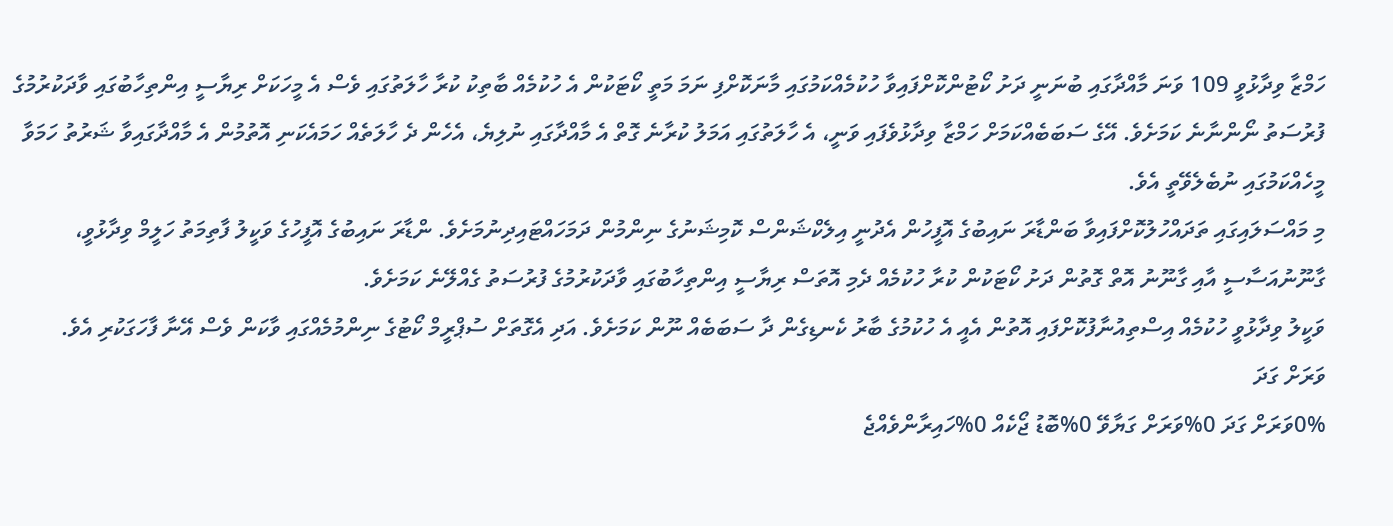ހަމްޒާ ވިދާޅުވީ 109 ވަނަ މާއްދާގައި ބުނަނީ ދަށު ކޯޓުންކޮށްފައިވާ ހުކުމެއްކަމުގައި މާނަކޮށްފި ނަމަ މަތީ ކޯޓަކުން އެ ހުކުމެއް ބާތިކު ކުރާ ހާލަތުގައި ވެސް އެ މީހަކަށް ރިޔާސީ އިންތިހާބުގައި ވާދަކުރުމުގެ ފުރުސަތު ނޯންނާނެ ކަމަށެވެ. އޭގެ ސަބަބެއްކަމަށް ހަމްޒާ ވިދާޅުވެފައި ވަނީ، އެ ހާލަތުގައި އަމަލު ކުރާނެ ގޮތް އެ މާއްދާގައި ނުލިޔެ، އެހެން ދެ ހާލަތެއް ހަމައެކަނި އޮތުމުން އެ މާއްދާގައިވާ ޝަރުތު ހަމަވާ މީހެއްކަމުގައި ނުބެލެވޭތީ އެވެ.
މި މައްސަލައިގައި ތަދައްހުލުކޮށްފައިވާ ބަންޑާރަ ނައިބުގެ އޮފީހުން އެދުނީ އިލެކްޝަންސް ކޮމިޝަނުގެ ނިންމުން ދަމަހައްޓައިދިނުމަށެވެ. ންޑާރަ ނައިބުގެ އޮފީހުގެ ވަކީލު ފާތިމަތު ހަލީމް ވިދާޅުވީ، ގާނޫނުއަސާސީ އާއި ގާނޫނު އޮތް ގޮތުން ދަށު ކޯޓަކުން ކުރާ ހުކުމެއް ދެމި އޮތަސް ރިޔާސީ އިންތިހާބުގައި ވާދަކުރުމުގެ ފުރުސަތު ގެއްލޭނެ ކަމަށެވެ.
ވަކީލު ވިދާޅުވީ ހުކުމެއް އިސްތިއުނާފުކޮށްފައި އޮތުން އެއީ އެ ހުކުމުގެ ބާރު ކެނޑިގެން ދާ ސަބަބެއް ނޫން ކަމަށެވެ. އަދި އެގޮތަށް ސުޕްރީމް ކޯޓުގެ ނިންމުމެއްގައި ވާކަން ވެސް އޭނާ ފާހަގަކުރި އެވެ.
ވަރަށް ގަދަ
0%ވަރަށް ގަދަ 0%ވަރަށް ގަޔާވޭ 0%ބޮޑު ޖޯކެއް 0%ހައިރާންވެއްޖެ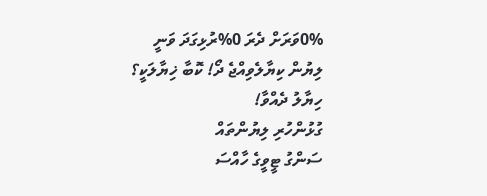0%ވަރަށް ދެރަ 0%ރުޅިގަދަ ވަނީ
ލިޔުން ކިޔާލެވިއްޖެ ދޯ! ކޮބާ ޚިޔާލަކީ؟
ހިޔާލު ދެއްވާ!
ގުޅުންހުރި ލިޔުންތައް
ސަންގު ޓީވީގެ ހާއްސަ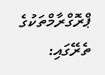ޕްރޮގްރާމްތަކުގެ ތެރޭގައި: